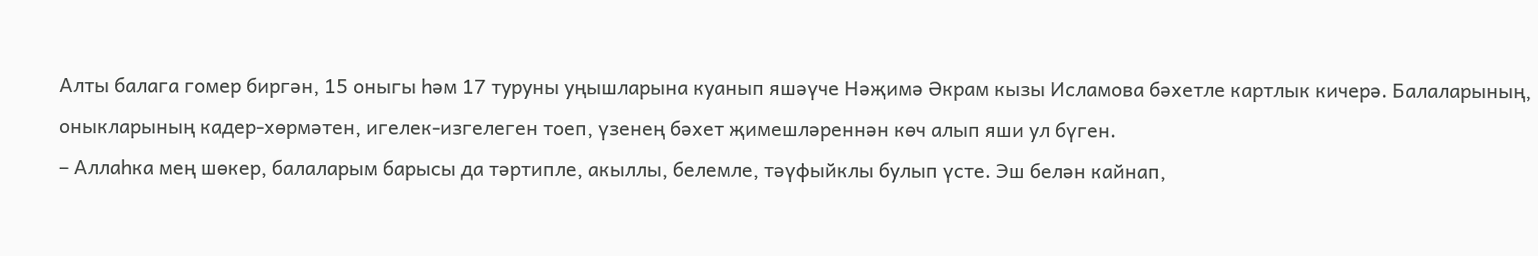Алты балага гомер биргән, 15 оныгы һәм 17 туруны уңышларына куанып яшәүче Нәҗимә Әкрам кызы Исламова бәхетле картлык кичерә. Балаларының, оныкларының кадер-хөрмәтен, игелек-изгелеген тоеп, үзенең бәхет җимешләреннән көч алып яши ул бүген.
– Аллаһка мең шөкер, балаларым барысы да тәртипле, акыллы, белемле, тәүфыйклы булып үсте. Эш белән кайнап,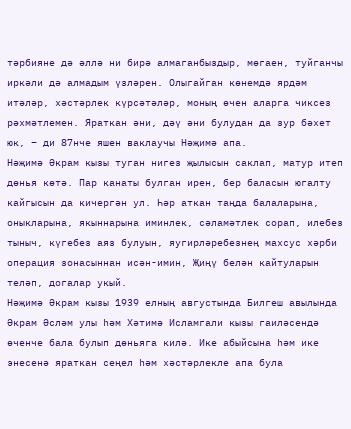тәрбияне дә әллә ни бирә алмаганбыздыр, мөгаен, туйганчы иркәли дә алмадым үзләрен. Олыгайган көнемдә ярдәм итәләр, хәстәрлек күрсәтәләр, моның өчен аларга чиксез рәхмәтлемен. Яраткан әни, дәү әни булудан да зур бәхет юк, – ди 87нче яшен ваклаучы Нәҗимә апа.
Нәҗимә Әкрам кызы туган нигез җылысын саклап, матур итеп дөнья көтә. Пар канаты булган ирен, бер баласын югалту кайгысын да кичергән ул. Һәр аткан таңда балаларына, оныкларына, якыннарына иминлек, сәламәтлек сорап, илебез тыныч, күгебез аяз булуын, яугирләребезнең махсус хәрби операция зонасыннан исән-имин, Җиңү белән кайтуларын теләп, догалар укый.
Нәҗимә Әкрам кызы 1939 елның августында Билгеш авылында Әкрам Әсләм улы һәм Хәтимә Исламгали кызы гаиләсендә өченче бала булып дөньяга килә. Ике абыйсына һәм ике энесенә яраткан сеңел һәм хәстәрлекле апа була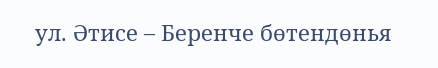ул. Әтисе – Беренче бөтендөнья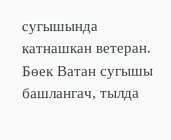сугышында катнашкан ветеран. Бөек Ватан сугышы башлангач, тылда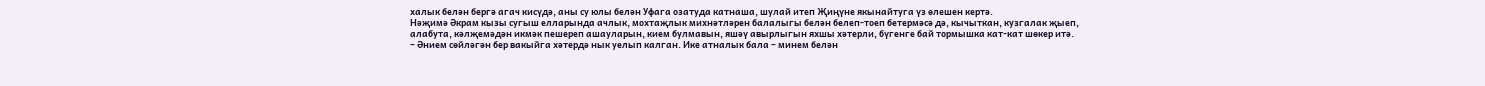халык белән бергә агач кисүдә, аны су юлы белән Уфага озатуда катнаша, шулай итеп Җиңүне якынайтуга үз өлешен кертә.
Нәҗимә Әкрам кызы сугыш елларында ачлык, мохтаҗлык михнәтләрен балалыгы белән белеп-тоеп бетермәсә дә, кычыткан, кузгалак җыеп, алабута, кәлҗемәдән икмәк пешереп ашауларын, кием булмавын, яшәү авырлыгын яхшы хәтерли, бүгенге бай тормышка кат-кат шөкер итә.
– Әнием сөйләгән бер вакыйга хәтердә нык уелып калган. Ике атналык бала – минем белән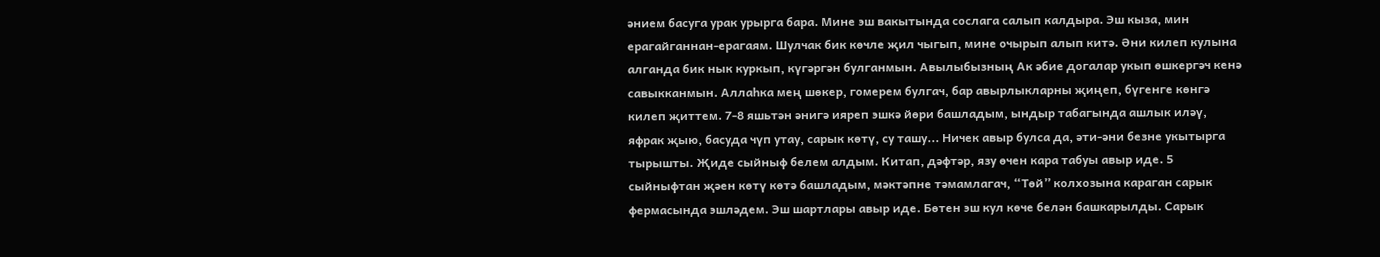әнием басуга урак урырга бара. Мине эш вакытында сослага салып калдыра. Эш кыза, мин ерагайганнан-ерагаям. Шулчак бик көчле җил чыгып, мине очырып алып китә. Әни килеп кулына алганда бик нык куркып, күгәргән булганмын. Авылыбызның Ак әбие догалар укып өшкергәч кенә савыкканмын. Аллаһка мең шөкер, гомерем булгач, бар авырлыкларны җиңеп, бүгенге көнгә килеп җиттем. 7-8 яшьтән әнигә ияреп эшкә йөри башладым, ындыр табагында ашлык иләү, яфрак җыю, басуда чүп утау, сарык көтү, су ташу... Ничек авыр булса да, әти-әни безне укытырга тырышты. Җиде сыйныф белем алдым. Китап, дәфтәр, язу өчен кара табуы авыр иде. 5 сыйныфтан җәен көтү көтә башладым, мәктәпне тәмамлагач, “Төй” колхозына караган сарык фермасында эшләдем. Эш шартлары авыр иде. Бөтен эш кул көче белән башкарылды. Сарык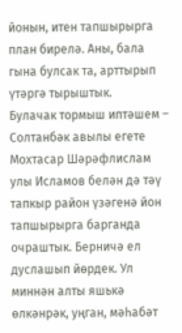йонын, итен тапшырырга план бирелә. Аны, бала гына булсак та, арттырып үтәргә тырыштык.
Булачак тормыш иптәшем – Солтанбәк авылы егете Мохтасар Шәрәфлислам улы Исламов белән дә тәү тапкыр район үзәгенә йон тапшырырга барганда очраштык. Берничә ел дуслашып йөрдек. Ул миннән алты яшькә өлкәнрәк, уңган, мәһабәт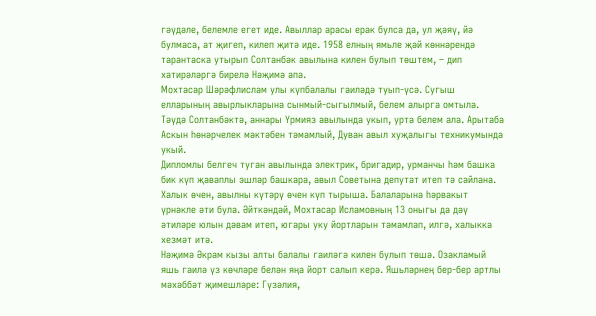гәүдәле, белемле егет иде. Авыллар арасы ерак булса да, ул җәяү, йә булмаса, ат җигеп, килеп җитә иде. 1958 елның ямьле җәй көннәрендә тарантаска утырып Солтанбәк авылына килен булып төштем, – дип хатирәләргә бирелә Нәҗимә апа.
Мохтасар Шәрәфлислам улы күпбалалы гаиләдә туып-үсә. Сугыш елларының авырлыкларына сынмый-сыгылмый, белем алырга омтыла. Тәүдә Солтанбәктә, аннары Үрмияз авылында укып, урта белем ала. Арытаба Аскын һөнәрчелек мәктәбен тәмамлый, Дуван авыл хуҗалыгы техникумында укый.
Дипломлы белгеч туган авылында электрик, бригадир, урманчы һәм башка бик күп җаваплы эшләр башкара, авыл Советына депутат итеп тә сайлана. Халык өчен, авылны күтәрү өчен күп тырыша. Балаларына һәрвакыт үрнәкле әти була. Әйткәндәй, Мохтасар Исламовның 13 оныгы да дәү әтиләре юлын дәвам итеп, югары уку йортларын тәмамлап, илгә, халыкка хезмәт итә.
Нәҗимә Әкрам кызы алты балалы гаиләгә килен булып төшә. Озакламый яшь гаилә үз көчләре белән яңа йорт салып керә. Яшьләрнең бер-бер артлы мәхәббәт җимешләре: Гүзәлия,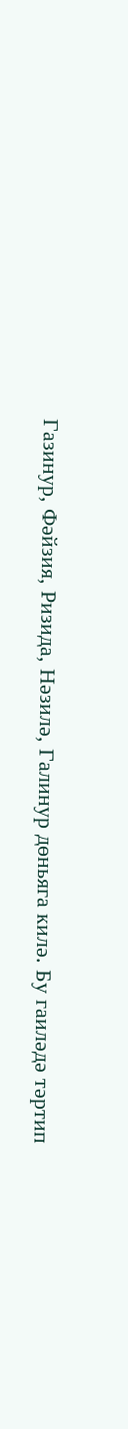Газинур, Фәйзия, Ризида, Нәзилә, Галинур дөньяга килә. Бу гаиләдә тәртип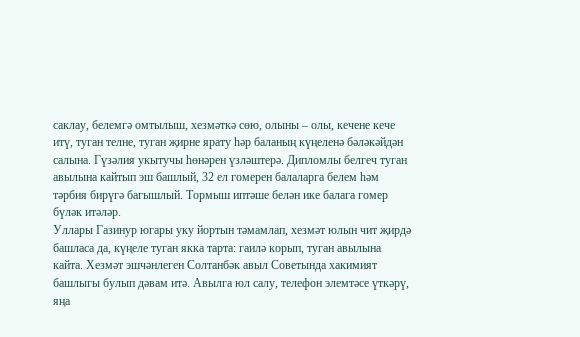саклау, белемгә омтылыш, хезмәткә сөю, олыны – олы, кечене кече итү, туган телне, туган җирне ярату һәр баланың күңеленә бәләкәйдән салына. Гүзәлия укытучы һөнәрен үзләштерә. Дипломлы белгеч туган авылына кайтып эш башлый, 32 ел гомерен балаларга белем һәм тәрбия бирүгә багышлый. Тормыш иптәше белән ике балага гомер бүләк итәләр.
Уллары Газинур югары уку йортын тәмамлап, хезмәт юлын чит җирдә башласа да, күңеле туган якка тарта: гаилә корып, туган авылына кайта. Хезмәт эшчәнлеген Солтанбәк авыл Советында хакимият башлыгы булып дәвам итә. Авылга юл салу, телефон элемтәсе үткәрү, яңа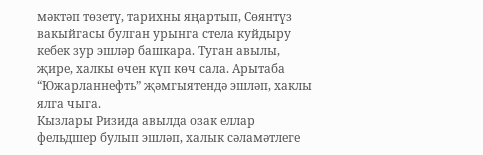мәктәп төзетү, тарихны яңартып, Сөянтүз вакыйгасы булган урынга стела куйдыру кебек зур эшләр башкара. Туган авылы, җире, халкы өчен күп көч сала. Арытаба “Южарланнефть” җәмгыятендә эшләп, хаклы ялга чыга.
Кызлары Ризида авылда озак еллар фельдшер булып эшләп, халык сәламәтлеге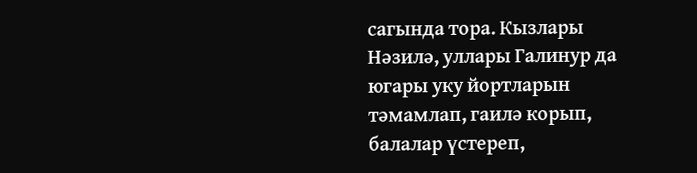сагында тора. Кызлары Нәзилә, уллары Галинур да югары уку йортларын тәмамлап, гаилә корып, балалар үстереп,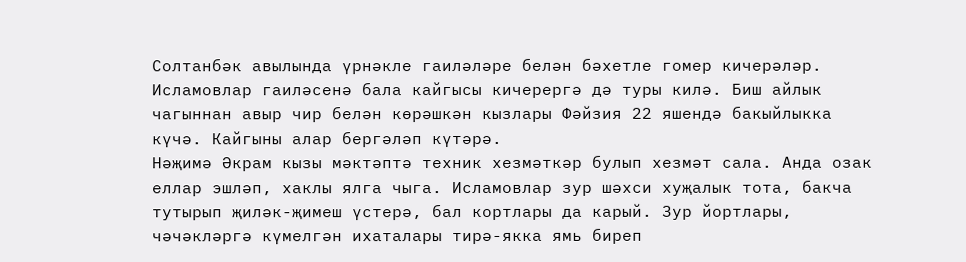Солтанбәк авылында үрнәкле гаиләләре белән бәхетле гомер кичерәләр.
Исламовлар гаиләсенә бала кайгысы кичерергә дә туры килә. Биш айлык чагыннан авыр чир белән көрәшкән кызлары Фәйзия 22 яшендә бакыйлыкка күчә. Кайгыны алар бергәләп күтәрә.
Нәҗимә Әкрам кызы мәктәптә техник хезмәткәр булып хезмәт сала. Анда озак еллар эшләп, хаклы ялга чыга. Исламовлар зур шәхси хуҗалык тота, бакча тутырып җиләк-җимеш үстерә, бал кортлары да карый. Зур йортлары, чәчәкләргә күмелгән ихаталары тирә-якка ямь биреп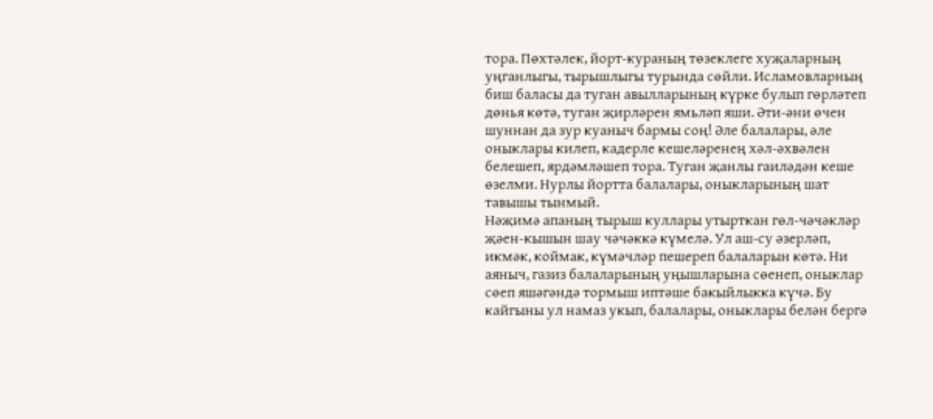тора. Пөхтәлек, йорт-кураның төзеклеге хуҗаларның уңганлыгы, тырышлыгы турында сөйли. Исламовларның биш баласы да туган авылларының күрке булып гөрләтеп дөнья көтә, туган җирләрен ямьләп яши. Әти-әни өчен шуннан да зур куаныч бармы соң! Әле балалары, әле оныклары килеп, кадерле кешеләренең хәл-әхвәлен белешеп, ярдәмләшеп тора. Туган җанлы гаиләдән кеше өзелми. Нурлы йортта балалары, оныкларының шат тавышы тынмый.
Нәҗимә апаның тырыш куллары утырткан гөл-чәчәкләр җәен-кышын шау чәчәккә күмелә. Ул аш-су әзерләп, икмәк, коймак, күмәчләр пешереп балаларын көтә. Ни аяныч, газиз балаларының уңышларына сөенеп, оныклар сөеп яшәгәндә тормыш иптәше бакыйлыкка күчә. Бу кайгыны ул намаз укып, балалары, оныклары белән бергә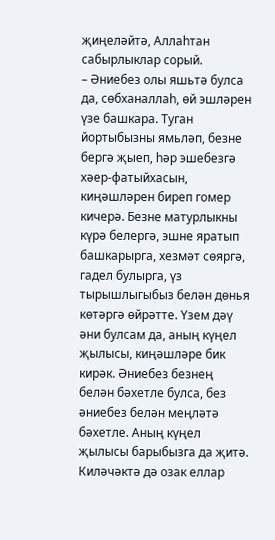җиңеләйтә, Аллаһтан сабырлыклар сорый.
– Әниебез олы яшьтә булса да, сөбханаллаһ, өй эшләрен үзе башкара. Туган йортыбызны ямьләп, безне бергә җыеп, һәр эшебезгә хәер-фатыйхасын, киңәшләрен биреп гомер кичерә. Безне матурлыкны күрә белергә, эшне яратып башкарырга, хезмәт сөяргә, гадел булырга, үз тырышлыгыбыз белән дөнья көтәргә өйрәтте. Үзем дәү әни булсам да, аның күңел җылысы, киңәшләре бик кирәк. Әниебез безнең белән бәхетле булса, без әниебез белән меңләтә бәхетле. Аның күңел җылысы барыбызга да җитә. Киләчәктә дә озак еллар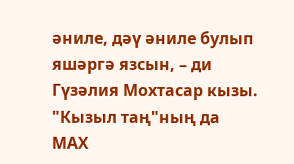әниле, дәү әниле булып яшәргә язсын, – ди Гүзәлия Мохтасар кызы.
"Кызыл таң"ның да МАХ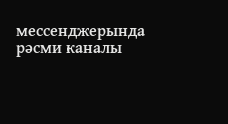мессенджерында рәсми каналы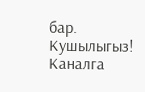бар. Кушылыгыз!
Каналга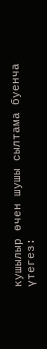кушылыр өчен шушы сылтама буенча үтегез: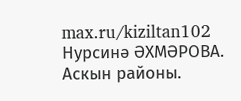max.ru/kiziltan102
Нурсинә ӘХМӘРОВА.
Аскын районы.